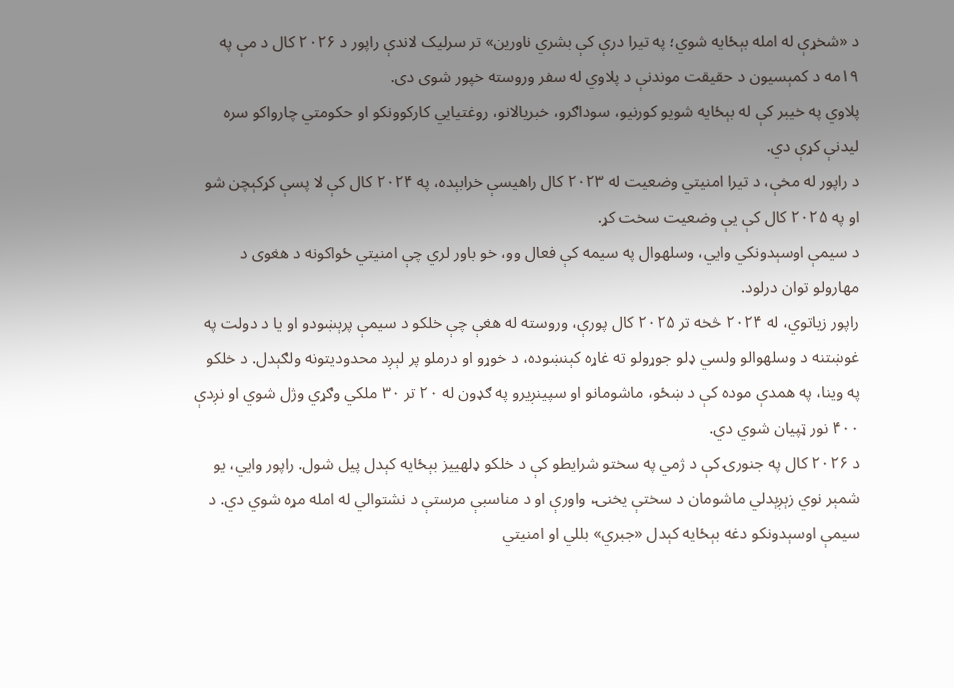د «شخړې له امله بېځایه شوي؛ په تیرا درې کې بشري ناورین» تر سرلیک لاندې راپور د ۲۰۲۶ کال د مې په ۱۹مه د کمېسیون د حقیقت موندنې د پلاوي له سفر وروسته خپور شوی دی.
پلاوي په خیبر کې له بېځایه شویو کورنیو، سوداګرو، خبریالانو، روغتیايي کارکوونکو او حکومتي چارواکو سره لیدنې کړې دي.
د راپور له مخې، د تیرا امنیتي وضعیت له ۲۰۲۳ کال راهیسې خرابېده، په ۲۰۲۴ کال کې لا پسې کړکېچن شو او په ۲۰۲۵ کال کې یې وضعیت سخت کړ.
د سیمې اوسېدونکي وايي، وسلهوال په سیمه کې فعال وو، خو باور لري چې امنیتي ځواکونه د هغوی د مهارولو توان درلود.
راپور زیاتوي، له ۲۰۲۴ څخه تر ۲۰۲۵ کال پورې، وروسته له هغې چې خلکو د سیمې پرېښودو او یا د دولت په غوښتنه د وسلهوالو ولسي ډلو جوړولو ته غاړه کېنښوده، د خوړو او درملو پر لېږد محدودیتونه ولګېدل. د خلکو په وینا، په همدې موده کې د ښځو، ماشومانو او سپینږیرو په ګډون له ۲۰ تر ۳۰ ملکي وګړي وژل شوي او نږدې ۴۰۰ نور ټپیان شوي دي.
د ۲۰۲۶ کال په جنورۍ کې د ژمي په سختو شرایطو کې د خلکو ډلهییز بېځایه کېدل پیل شول. راپور وايي، یو شمېر نوي زېږېدلي ماشومان د سختې یخنۍ، واورې او د مناسبې مرستې د نشتوالي له امله مړه شوي دي. د سیمې اوسېدونکو دغه بېځایه کېدل «جبري» بللي او امنیتي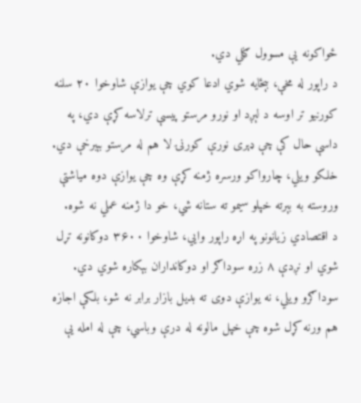ځواکونه یې مسوول ګڼلي دي.
د راپور له مخې، بېځایه شوي ادعا کوي چې یوازې شاوخوا ۲۰ سلنه کورنیو تر اوسه د لېږد او نورو مرستو پیسې ترلاسه کړې دي، په داسې حال کې چې ډېری نورې کورنۍ لا هم له مرستو بېبرخې دي. خلکو ویلي، چارواکو ورسره ژمنه کړې وه چې یوازې دوه میاشتې وروسته به بېرته خپلو سیمو ته ستانه شي، خو دا ژمنه عملي نه شوه.
د اقتصادي زیانونو په اړه راپور وايي، شاوخوا ۳۶۰۰ دوکانونه تړل شوي او نږدې ۸ زره سوداګر او دوکانداران بېکاره شوي دي. سوداګرو ویلي، نه یوازې دوی ته بدیل بازار برابر نه شو، بلکې اجازه هم ورنه کړل شوه چې خپل مالونه له درې وباسي، چې له امله یې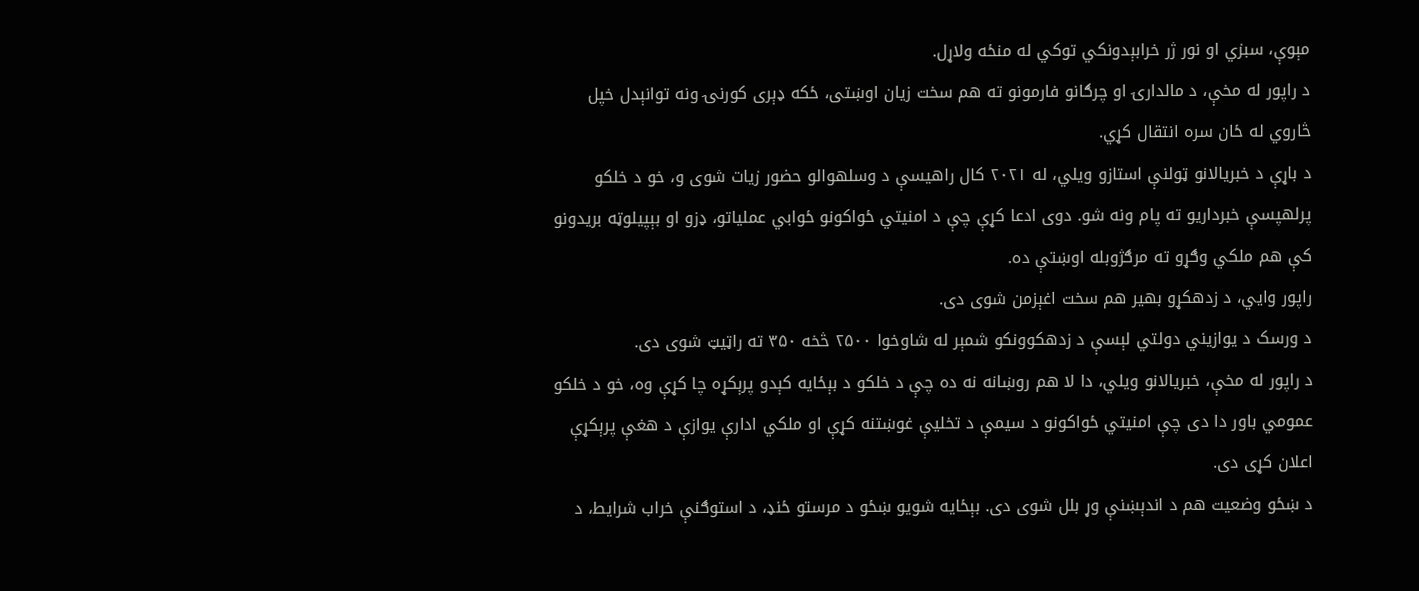مېوې، سبزي او نور ژر خرابېدونکي توکي له منځه ولاړل.
د راپور له مخې، د مالدارۍ او چرګانو فارمونو ته هم سخت زیان اوښتی، ځکه ډېری کورنۍ ونه توانېدل خپل څاروي له ځان سره انتقال کړي.
د باړې د خبریالانو ټولنې استازو ویلي، له ۲۰۲۱ کال راهیسې د وسلهوالو حضور زیات شوی و، خو د خلکو پرلهپسې خبرداریو ته پام ونه شو. دوی ادعا کړې چې د امنیتي ځواکونو ځوابي عملیاتو، ډزو او بېپیلوټه بریدونو کې هم ملکي وګړو ته مرګژوبله اوښتې ده.
راپور وايي، د زدهکړو بهیر هم سخت اغېزمن شوی دی.
د ورسک د یوازیني دولتي لېسې د زدهکوونکو شمېر له شاوخوا ۲۵۰۰ څخه ۳۵۰ ته راټیټ شوی دی.
د راپور له مخې، خبریالانو ویلي، دا لا هم روښانه نه ده چې د خلکو د بېځایه کېدو پرېکړه چا کړې وه، خو د خلکو عمومي باور دا دی چې امنیتي ځواکونو د سیمې د تخلیې غوښتنه کړې او ملکي ادارې یوازې د هغې پرېکړې اعلان کړی دی.
د ښځو وضعیت هم د اندېښنې وړ بلل شوی دی. بېځایه شویو ښځو د مرستو ځنډ، د استوګنې خراب شرایط، د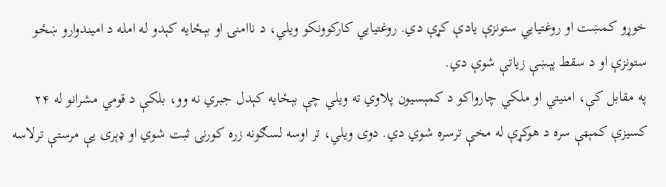خوړو کمښت او روغتیايي ستونزې یادې کړې دي. روغتیايي کارکوونکو ویلي، د ناامنۍ او بېځایه کېدو له امله د امیندوارو ښځو ستونزې او د سقط پېښې زیاتې شوې دي.
په مقابل کې، امنیتي او ملکي چارواکو د کمېسیون پلاوي ته ویلي چې بېځایه کېدل جبري نه وو، بلکې د قومي مشرانو له ۲۴ کسیزې کمېټې سره د هوکړې له مخې ترسره شوي دي. دوی ویلي، تر اوسه لسګونه زره کورنۍ ثبت شوي او ډېری یې مرستې ترلاسه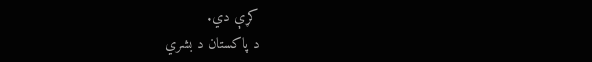کړې دي.
د پاکستان د بشري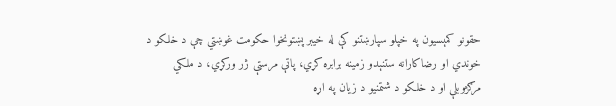حقونو کمېسیون په خپلو سپارښتنو کې له خیبر پښتونخوا حکومت غوښتي چې د خلکو د خوندي او رضاکارانه ستنېدو زمینه برابره کړي، پاتې مرستې ژر ورکړي، د ملکي مرګژوبلې او د خلکو د شتمنیو د زیان په اړه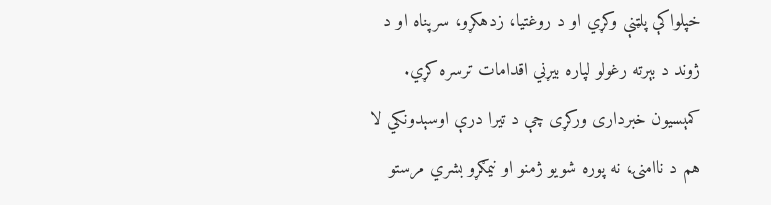خپلواکې پلټنې وکړي او د روغتیا، زدهکړو، سرپناه او د ژوند د بېرته رغولو لپاره بیړني اقدامات ترسره کړي.
کمېسیون خبرداری ورکړی چې د تیرا درې اوسېدونکي لا هم د ناامنۍ، نه پوره شویو ژمنو او نیمګړو بشري مرستو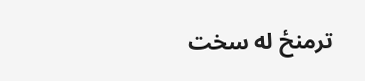ترمنځ له سخت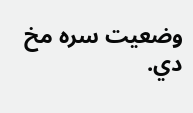وضعیت سره مخ دي.